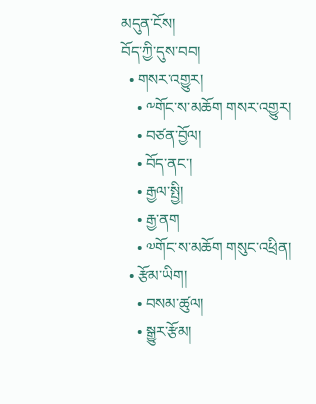མདུན་ངོས།
བོད་ཀྱི་དུས་བབ།
  • གསར་འགྱུར།
    • ༸གོང་ས་མཆོག གསར་འགྱུར།
    • བཙན་བྱོལ།
    • བོད་ནང་།
    • རྒྱལ་སྤྱི།
    • རྒྱ་ནག
    • ༧གོང་ས་མཆོག གསུང་འཕྲིན།
  • རྩོམ་ཡིག།
    • བསམ་ཚུལ།
    • སྒྱུར་རྩོམ།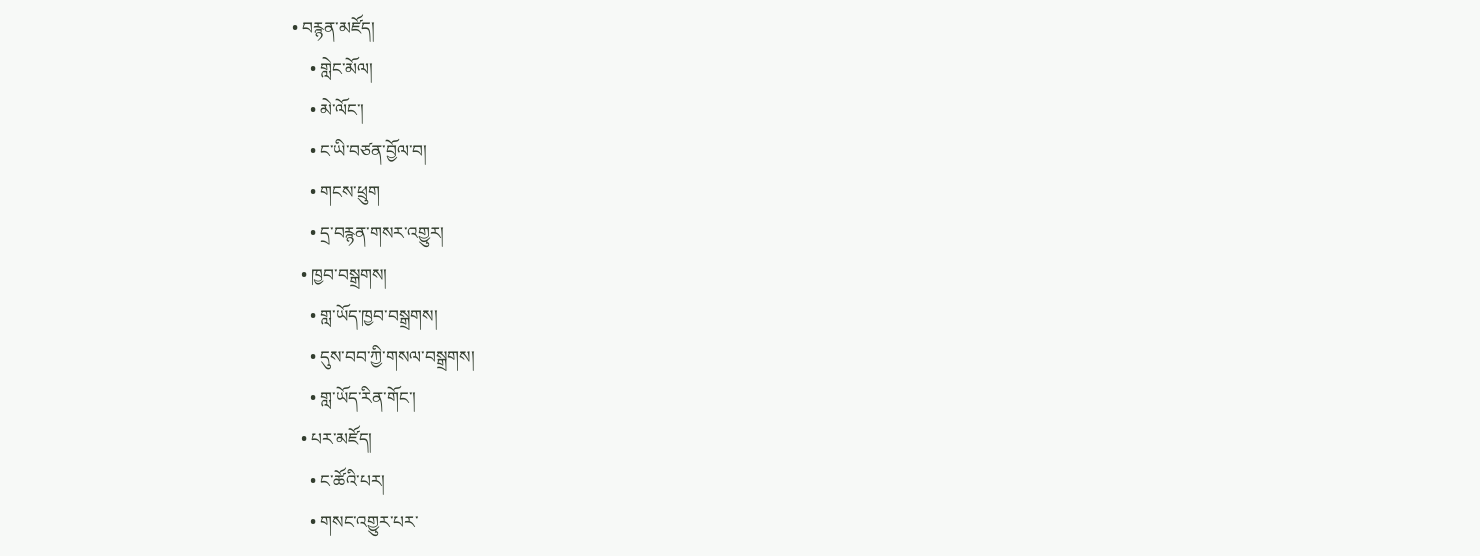• བརྙན་མཛོད།
    • གླེང་མོལ།
    • མེ་ལོང་།
    • ང་ཡི་བཙན་བྱོལ་བ།
    • གངས་ཕྲུག
    • དྲ་བརྙན་གསར་འགྱུར།
  • ཁྱབ་བསྒྲགས།
    • གླ་ཡོད་ཁྱབ་བསྒྲགས།
    • དུས་བབ་ཀྱི་གསལ་བསྒྲགས།
    • གླ་ཡོད་རིན་གོང་།
  • པར་མཛོད།
    • ང་ཚོའི་པར།
    • གསང་འགྱུར་པར་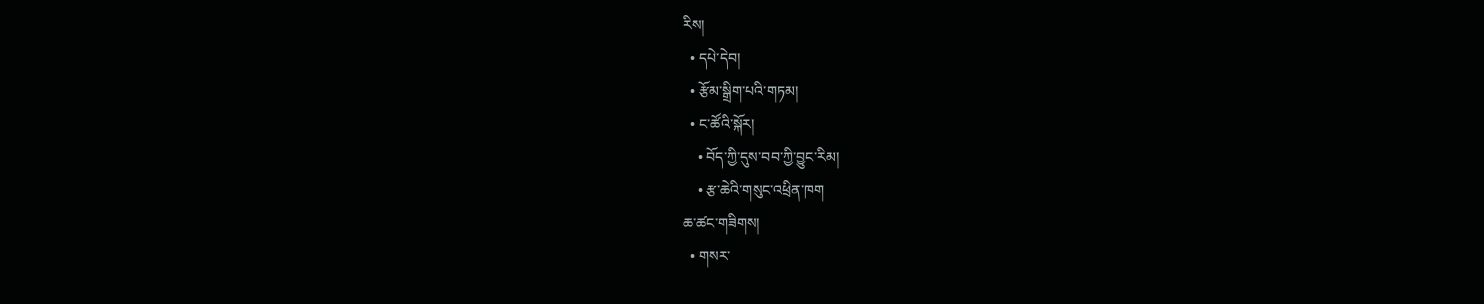རིས།
  • དཔེ་དེབ།
  • རྩོམ་སྒྲིག་པའི་གཏམ།
  • ང་ཚོའི་སྐོར།
    • བོད་ཀྱི་དུས་བབ་ཀྱི་བྱུང་རིམ།
    • རྩ་ཆེའི་གསུང་འཕྲིན་ཁག
ཆ་ཚང་གཟིགས།
  • གསར་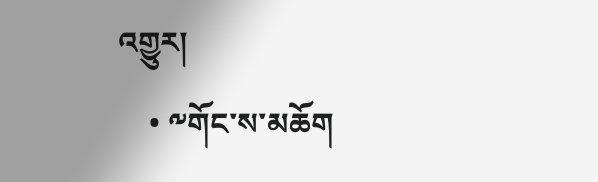འགྱུར།
    • ༸གོང་ས་མཆོག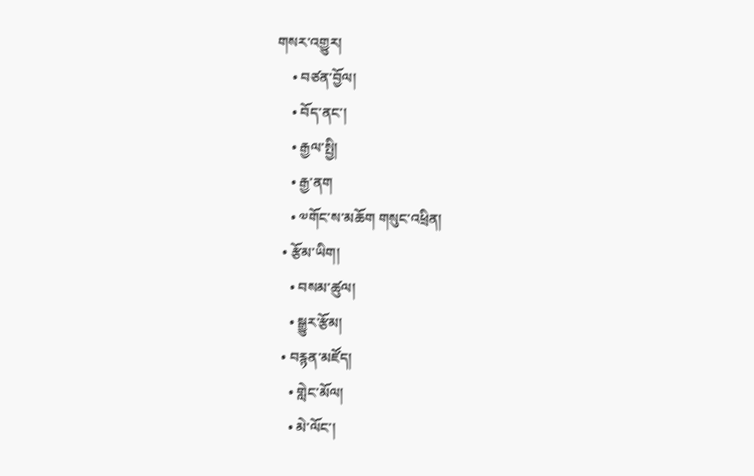གསར་འགྱུར།
    • བཙན་བྱོལ།
    • བོད་ནང་།
    • རྒྱལ་སྤྱི།
    • རྒྱ་ནག
    • ༧གོང་ས་མཆོག གསུང་འཕྲིན།
  • རྩོམ་ཡིག།
    • བསམ་ཚུལ།
    • སྒྱུར་རྩོམ།
  • བརྙན་མཛོད།
    • གླེང་མོལ།
    • མེ་ལོང་།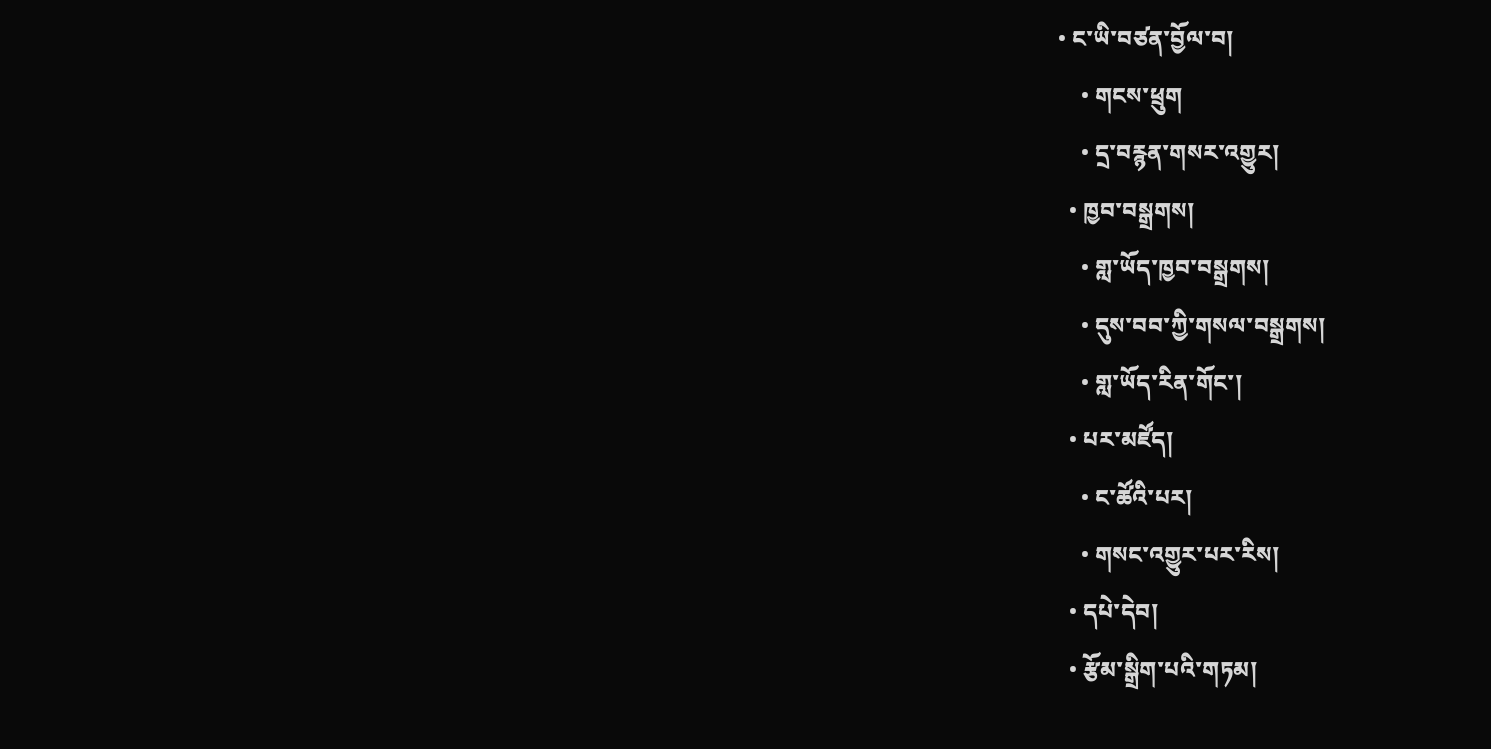• ང་ཡི་བཙན་བྱོལ་བ།
    • གངས་ཕྲུག
    • དྲ་བརྙན་གསར་འགྱུར།
  • ཁྱབ་བསྒྲགས།
    • གླ་ཡོད་ཁྱབ་བསྒྲགས།
    • དུས་བབ་ཀྱི་གསལ་བསྒྲགས།
    • གླ་ཡོད་རིན་གོང་།
  • པར་མཛོད།
    • ང་ཚོའི་པར།
    • གསང་འགྱུར་པར་རིས།
  • དཔེ་དེབ།
  • རྩོམ་སྒྲིག་པའི་གཏམ།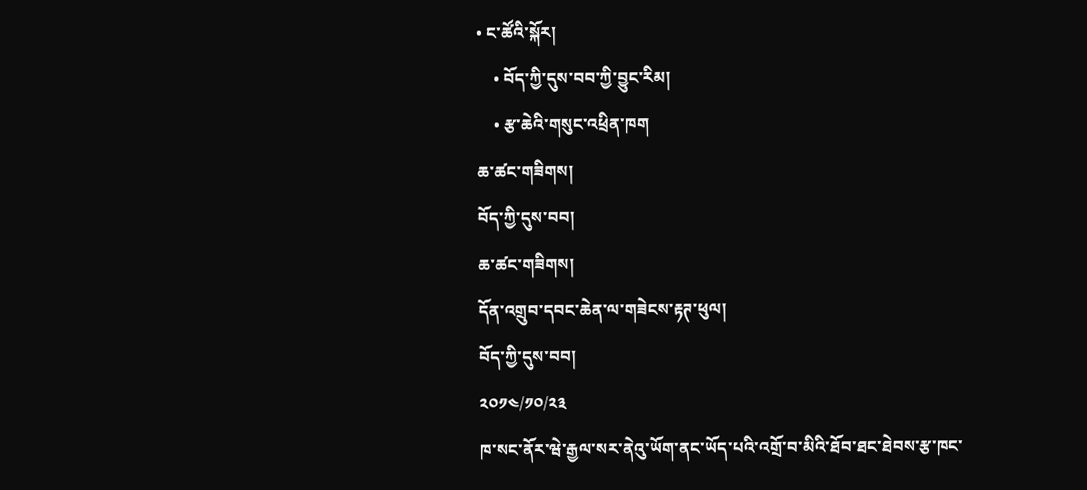• ང་ཚོའི་སྐོར།
    • བོད་ཀྱི་དུས་བབ་ཀྱི་བྱུང་རིམ།
    • རྩ་ཆེའི་གསུང་འཕྲིན་ཁག
ཆ་ཚང་གཟིགས།
བོད་ཀྱི་དུས་བབ།
ཆ་ཚང་གཟིགས།
དོན་འགྲུབ་དབང་ཆེན་ལ་གཟེངས་རྟཊ་ཕུལ།
བོད་ཀྱི་དུས་བབ།
༢༠༡༤/༡༠/༢༣
ཁ་སང་ནོར་ཝེ་རྒྱལ་སར་ནེའུ་ཡོག་ནང་ཡོད་པའི་འགྲོ་བ་མིའི་ཐོབ་ཐང་ཐེབས་རྩ་ཁང་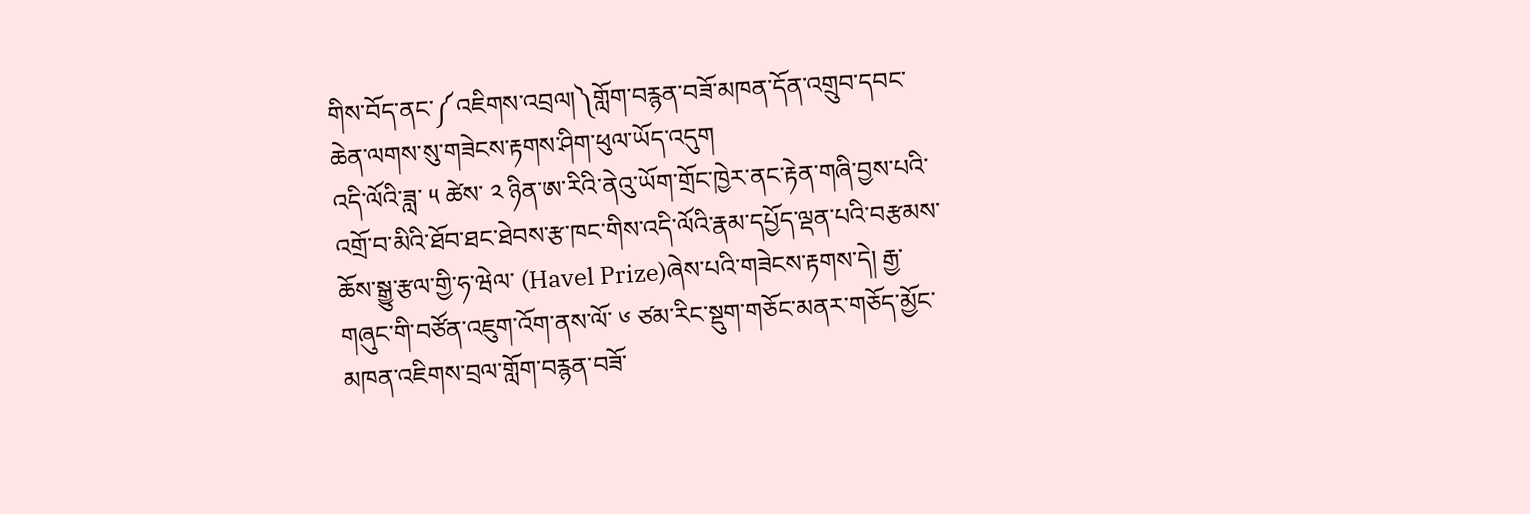གིས་བོད་ནང་༼འཇིགས་འབྲལ།༽གློག་བརྙན་བཟོ་མཁན་དོན་འགྲུབ་དབང་ཆེན་ལགས་སུ་གཟེངས་རྟགས་ཤིག་ཕུལ་ཡོད་འདུག
འདི་ལོའི་ཟླ་ ༥ ཚེས་ ༢ ཉིན་ཨ་རིའི་ནེའུ་ཡོག་གྲོང་ཁྱེར་ནང་རྟེན་གཞི་བྱས་པའི་འགྲོ་བ་མིའི་ཐོབ་ཐང་ཐེབས་རྩ་ཁང་གིས་འདི་ལོའི་རྣམ་དཔྱོད་ལྡན་པའི་བརྩམས་ཆོས་སྒྱུ་རྩལ་གྱི་ཧ་ཝེལ་ (Havel Prize)ཞེས་པའི་གཟེངས་རྟགས་དེ། རྒྱ་གཞུང་གི་བཙོན་འཇུག་འོག་ནས་ལོ་ ༦ ཙམ་རིང་སྡུག་གཅོང་མནར་གཅོད་མྱོང་མཁན་འཇིགས་བྲལ་གློག་བརྙན་བཟོ་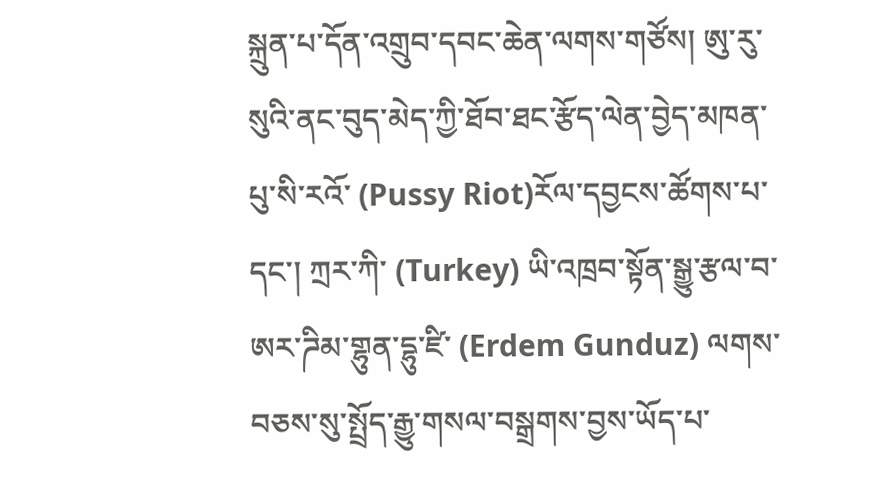སྐྲུན་པ་དོན་འགྲུབ་དབང་ཆེན་ལགས་གཙོས། ཨུ་རུ་སུའི་ནང་བུད་མེད་ཀྱི་ཐོབ་ཐང་རྩོད་ལེན་བྱེད་མཁན་པུ་སི་རའོ་ (Pussy Riot)རོལ་དབྱངས་ཚོགས་པ་དང་། ཀྲར་ཀི་ (Turkey) ཡི་འཁྲབ་སྟོན་སྒྱུ་རྩལ་བ་ཨར་ཌིམ་གྷུན་དྷུ་ཛི་ (Erdem Gunduz) ལགས་བཅས་སུ་སྤྲོད་རྒྱུ་གསལ་བསྒྲགས་བྱས་ཡོད་པ་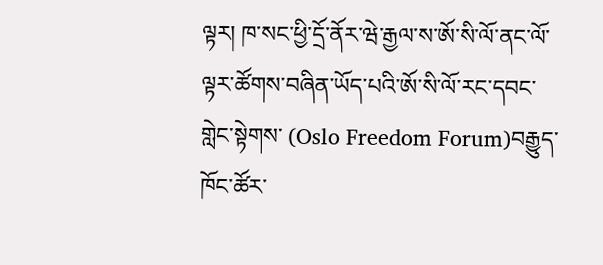ལྟར། ཁ་སང་ཕྱི་དྲོ་ནོར་ཝེ་རྒྱལ་ས་ཨོ་སི་ལོ་ནང་ལོ་ལྟར་ཚོགས་བཞིན་ཡོད་པའི་ཨོ་སི་ལོ་རང་དབང་གླེང་སྟེགས་ (Oslo Freedom Forum)བརྒྱུད་ཁོང་ཚོར་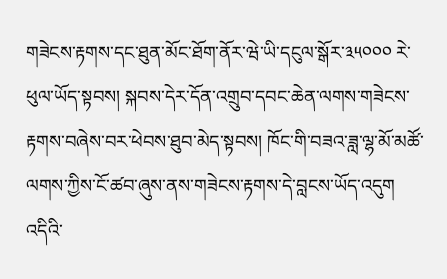གཟེངས་རྟགས་དང་ཐུན་མོང་ཐོག་ནོར་ཝེ་ཡི་དངུལ་སྒོར་༣༥༠༠༠ རེ་ཕུལ་ཡོད་སྟབས། སྐབས་དེར་དོན་འགྲུབ་དབང་ཆེན་ལགས་གཟེངས་རྟགས་བཞེས་བར་ཕེབས་ཐུབ་མེད་སྟབས། ཁོང་གི་བཟའ་ཟླ་ལྷ་མོ་མཚོ་ལགས་ཀྱིས་ངོ་ཚབ་ཞུས་ནས་གཟེངས་རྟགས་དེ་བླངས་ཡོད་འདུག
འདིའི་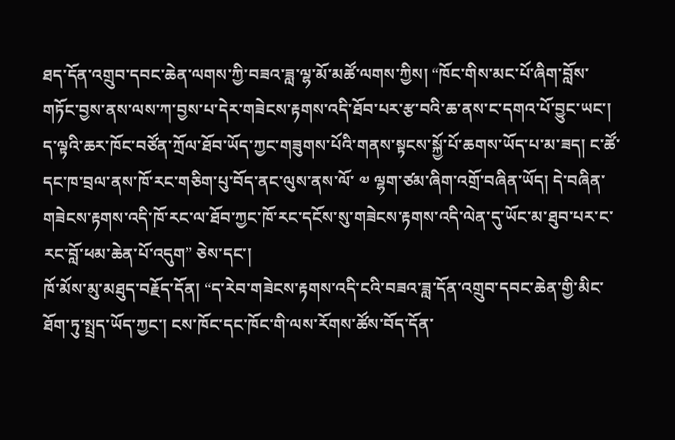ཐད་དོན་འགྲུབ་དབང་ཆེན་ལགས་ཀྱི་བཟའ་ཟླ་ལྷ་མོ་མཚོ་ལགས་ཀྱིས། “ཁོང་གིས་མང་པོ་ཞིག་བློས་གཏོང་བྱས་ནས་ལས་ཀ་བྱས་པ་དེར་གཟེངས་རྟགས་འདི་ཐོབ་པར་རྩ་བའི་ཆ་ནས་ང་དགའ་པོ་བྱུང་ཡང་། ད་ལྟའི་ཆར་ཁོང་བཙོན་ཀྲོལ་ཐོབ་ཡོད་ཀྱང་གཟུགས་པོའི་གནས་སྟངས་སྐྱོ་པོ་ཆགས་ཡོད་པ་མ་ཟད། ང་ཚོ་དང་ཁ་བྲལ་ནས་ཁོ་རང་གཅིག་པུ་བོད་ནང་ལུས་ནས་ལོ་ ༧ ལྷག་ཙམ་ཞིག་འགྲོ་བཞིན་ཡོད། དེ་བཞིན་གཟེངས་རྟགས་འདི་ཁོ་རང་ལ་ཐོབ་ཀྱང་ཁོ་རང་དངོས་སུ་གཟེངས་རྟགས་འདི་ལེན་དུ་ཡོང་མ་ཐུབ་པར་ང་རང་བློ་ཕམ་ཆེན་པོ་འདུག” ཅེས་དང་།
ཁོ་མོས་མུ་མཐུད་བརྗོད་དོན། “ད་རེབ་གཟེངས་རྟགས་འདི་ངའི་བཟའ་ཟླ་དོན་འགྲུབ་དབང་ཆེན་གྱི་མིང་ཐོག་ཏུ་སྤྲད་ཡོད་ཀྱང་། ངས་ཁོང་དང་ཁོང་གི་ལས་རོགས་ཚོས་བོད་དོན་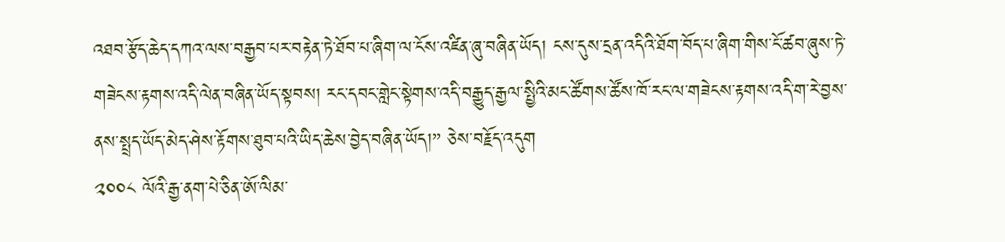འཐབ་རྩོད་ཆེད་དཀའ་ལས་བརྒྱབ་པར་བརྟེན་ཏེ་ཐོབ་པ་ཞིག་ལ་ངོས་འཛིན་ཞུ་བཞིན་ཡོད། ངས་དུས་དྲན་འདིའི་ཐོག་བོད་པ་ཞིག་གིས་ངོ་ཚབ་ཞུས་ཏེ་གཟེངས་རྟགས་འདི་ལེན་བཞིན་ཡོད་སྟབས། རང་དབང་གླེང་སྟེགས་འདི་བརྒྱུད་རྒྱལ་སྤྱིའི་མང་ཚོགས་ཚོས་ཁོ་རང་ལ་གཟེངས་རྟགས་འདི་ག་རེ་བྱས་ནས་སྤྲད་ཡོད་མེད་ཤེས་རྟོགས་ཐུབ་པའི་ཡིད་ཆེས་བྱེད་བཞིན་ཡོད།” ཅེས་བརྗོད་འདུག
༢༠༠༨ ལོའི་རྒྱ་ནག་པེ་ཅིན་ཨོ་ལིམ་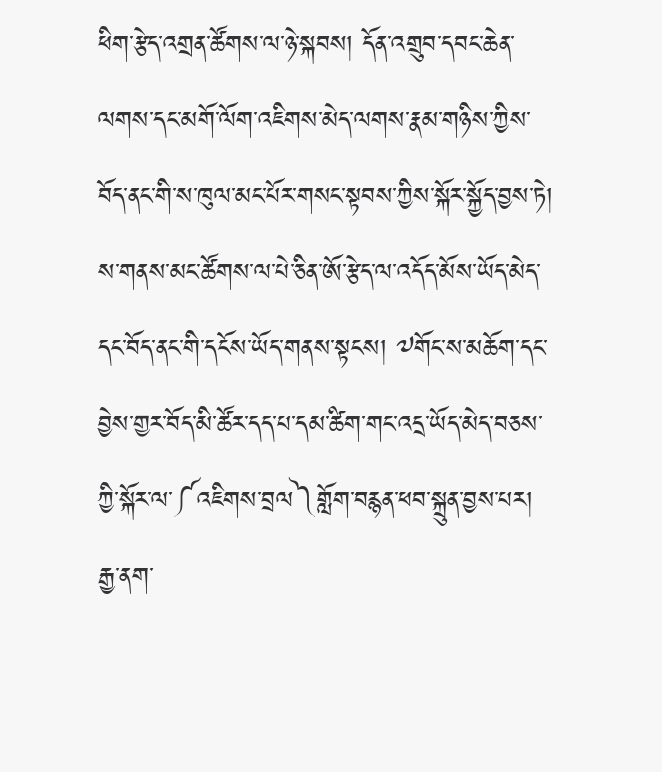ཕིག་རྩེད་འགྲན་ཚོགས་ལ་ཉེ་སྐབས། དོན་འགྲུབ་དབང་ཆེན་ལགས་དང་མགོ་ལོག་འཇིགས་མེད་ལགས་རྣམ་གཉིས་ཀྱིས་བོད་ནང་གི་ས་ཁུལ་མང་པོར་གསང་སྟབས་ཀྱིས་སྐོར་སྐྱོད་བྱས་ཏེ། ས་གནས་མང་ཚོགས་ལ་པེ་ཅིན་ཨོ་རྩེད་ལ་འདོད་མོས་ཡོད་མེད་དང་བོད་ནང་གི་དངོས་ཡོད་གནས་སྟངས། ༧གོང་ས་མཆོག་དང་བྱེས་གྱར་བོད་མི་ཚོར་དད་པ་དམ་ཚིག་གང་འདྲ་ཡོད་མེད་བཅས་ཀྱི་སྐོར་ལ་༼འཇིགས་བྲལ༽གློག་བརྙན་ཕབ་སྐྲུན་བྱས་པར། རྒྱ་ནག་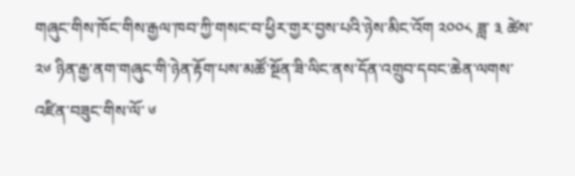གཞུང་གིས་ཁོང་གིས་རྒྱལ་ཁབ་ཀྱི་གསང་བ་ཕྱིར་གྱར་བྱས་པའི་ཉེས་མིང་འོག ༢༠༠༨ ཟླ་ ༣ ཚེས་ ༢༦ ཉིན་རྒྱ་ནག་གཞུང་གི་ཉེན་རྟོག་པས་མཚོ་སྔོན་ཟི་ལིང་ནས་དོན་འགྲུབ་དབང་ཆེན་ལགས་འཛིན་བཟུང་གིས་ལོ་ ༦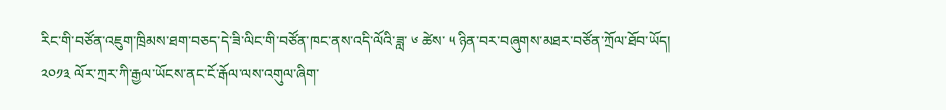རིང་གི་བཙོན་འཇུག་ཁྲིམས་ཐག་བཅད་དེ་ཟི་ལིང་གི་བཙོན་ཁང་ནས་འདི་ལོའི་ཟླ་ ༦ ཚེས་ ༥ ཉིན་བར་བཞུགས་མཐར་བཙོན་ཀྲོལ་ཐོབ་ཡོད།
༢༠༡༣ ལོར་ཀྲར་ཀི་རྒྱལ་ཡོངས་ནང་ངོ་རྒོལ་ལས་འགུལ་ཞིག་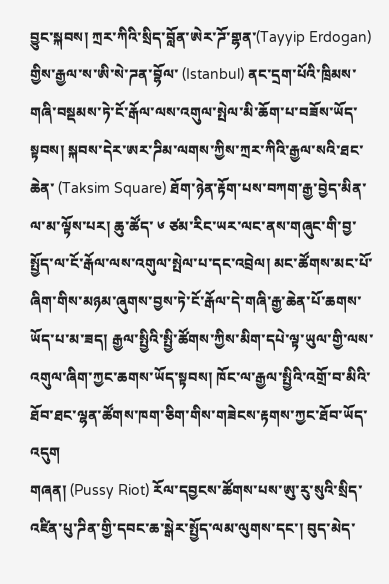བྱུང་སྐབས། ཀྲར་ཀིའི་སྲིད་བློན་ཨེར་ཌོ་གྷན་(Tayyip Erdogan) གྱིས་རྒྱལ་ས་ཨི་སེ་ཌན་བྷོལ་ (Istanbul) ནང་དྲག་པོའི་ཁྲིམས་གཞི་བསྡམས་ཏེ་ངོ་རྒོལ་ལས་འགུལ་སྤེལ་མི་ཆོག་པ་བཟོས་ཡོད་སྟབས། སྐབས་དེར་ཨར་ཌིམ་ལགས་ཀྱིས་ཀྲར་ཀིའི་རྒྱལ་སའི་ཐང་ཆེན་ (Taksim Square) ཐོག་ཉེན་རྟོག་པས་བཀག་རྒྱ་བྱེད་མིན་ལ་མ་ལྟོས་པར། ཆུ་ཚོད་ ༦ ཙམ་རིང་ཡར་ལང་ནས་གཞུང་གི་བྱ་སྤྱོད་ལ་ངོ་རྒོལ་ལས་འགུལ་སྤེལ་པ་དང་འབྲེལ། མང་ཚོགས་མང་པོ་ཞིག་གིས་མཉམ་ཞུགས་བྱས་ཏེ་ངོ་རྒོལ་དེ་གཞི་རྒྱ་ཆེན་པོ་ཆགས་ཡོད་པ་མ་ཟད། རྒྱལ་སྤྱིའི་སྤྱི་ཚོགས་ཀྱིས་མིག་དཔེ་ལྟ་ཡུལ་གྱི་ལས་འགུལ་ཞིག་ཀྱང་ཆགས་ཡོད་སྟབས། ཁོང་ལ་རྒྱལ་སྤྱིའི་འགྲོ་བ་མིའི་ཐོབ་ཐང་ལྷན་ཚོགས་ཁག་ཅིག་གིས་གཟེངས་རྟགས་ཀྱང་ཐོབ་ཡོད་འདུག
གཞན། (Pussy Riot) རོལ་དབྱངས་ཚོགས་པས་ཨུ་རུ་སུའི་སྲིད་འཛིན་པུ་ཌིན་གྱི་དབང་ཆ་སྒེར་སྤྱོད་ལམ་ལུགས་དང་། བུད་མེད་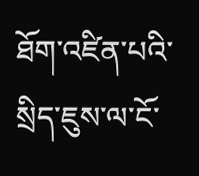ཐོག་འཛིན་པའི་སྲིད་ཇུས་ལ་ངོ་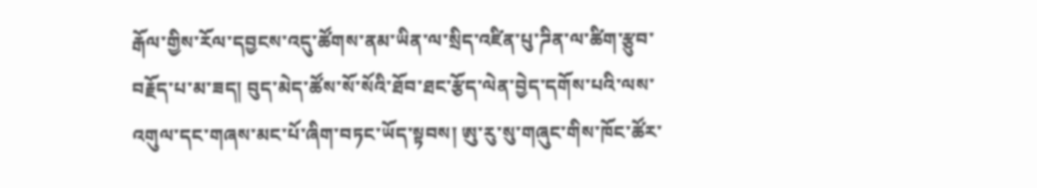རྒོལ་གྱིས་རོལ་དབྱངས་འདུ་ཚོགས་ནམ་ཡིན་ལ་སྲིད་འཛིན་པུ་ཌིན་ལ་ཚིག་རྩུབ་བརྗོད་པ་མ་ཟད། བུད་མེད་ཚོས་སོ་སོའི་ཐོབ་ཐང་རྩོད་ལེན་བྱེད་དགོས་པའི་ལས་འགུལ་དང་གཞས་མང་པོ་ཞིག་བཏང་ཡོད་སྟབས། ཨུ་རུ་སུ་གཞུང་གིས་ཁོང་ཚོར་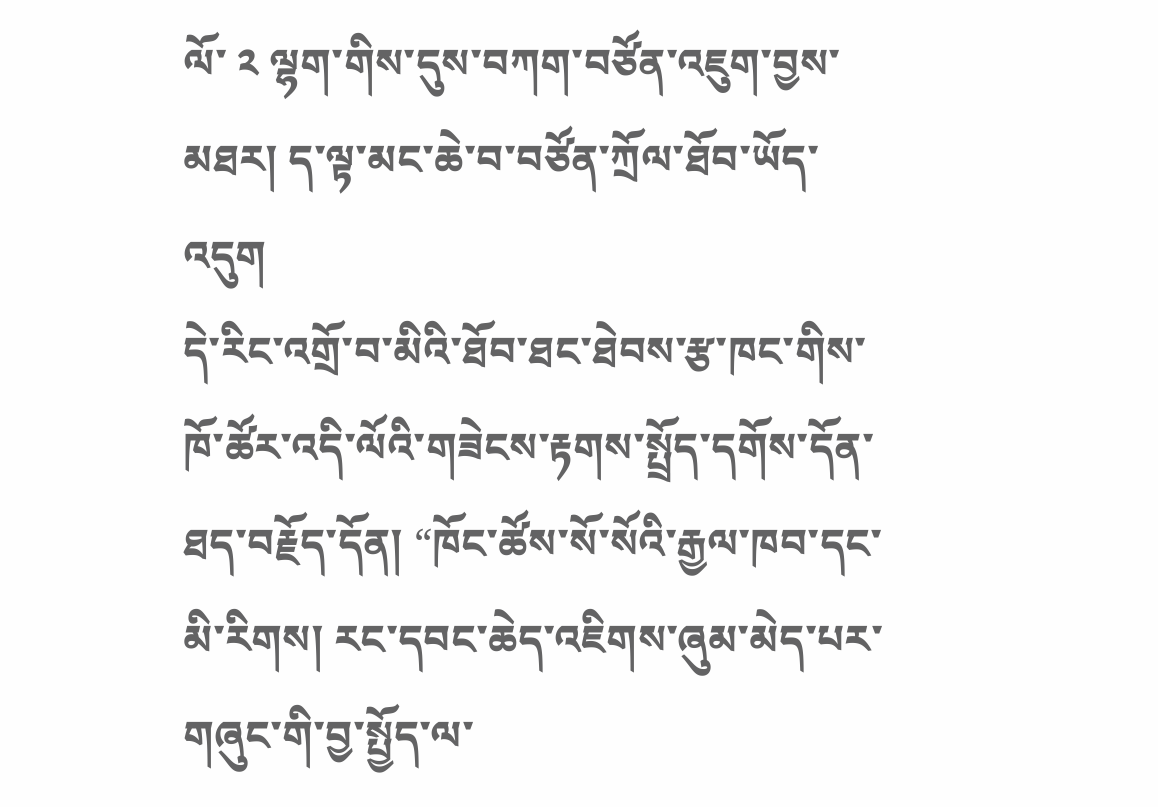ལོ་ ༢ ལྷག་གིས་དུས་བཀག་བཙོན་འཇུག་བྱས་མཐར། ད་ལྟ་མང་ཆེ་བ་བཙོན་ཀྲོལ་ཐོབ་ཡོད་འདུག
དེ་རིང་འགྲོ་བ་མིའི་ཐོབ་ཐང་ཐེབས་རྩ་ཁང་གིས་ཁོ་ཚོར་འདི་ལོའི་གཟེངས་རྟགས་སྤྲོད་དགོས་དོན་ཐད་བརྗོད་དོན། “ཁོང་ཚོས་སོ་སོའི་རྒྱལ་ཁབ་དང་མི་རིགས། རང་དབང་ཆེད་འཇིགས་ཞུམ་མེད་པར་གཞུང་གི་བྱ་སྤྱོད་ལ་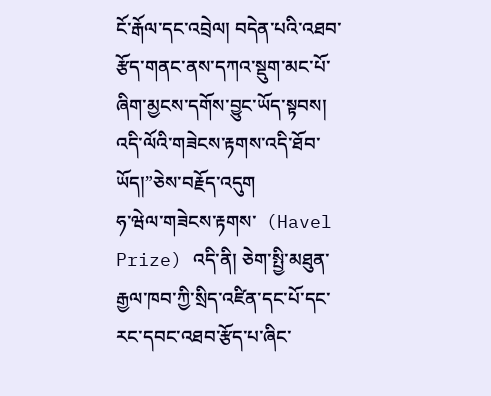ངོ་རྒོལ་དང་འབྲེལ། བདེན་པའི་འཐབ་རྩོད་གནང་ནས་དཀའ་སྡུག་མང་པོ་ཞིག་མྱངས་དགོས་བྱུང་ཡོད་སྟབས། འདི་ལོའི་གཟེངས་རྟགས་འདི་ཐོབ་ཡོད།”ཅེས་བརྗོད་འདུག
ཧ་ཝེལ་གཟེངས་རྟགས་  (Havel Prize) འདི་ནི། ཅེག་སྤྱི་མཐུན་རྒྱལ་ཁབ་ཀྱི་སྲིད་འཛིན་དང་པོ་དང་རང་དབང་འཐབ་རྩོད་པ་ཞིང་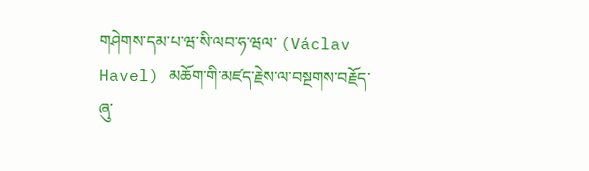གཤེགས་དམ་པ་ཝ་སི་ལབ་ཧ་ཝལ་ (Václav Havel) མཆོག་གི་མཛད་རྗེས་ལ་བསྔགས་བརྗོད་ཞུ་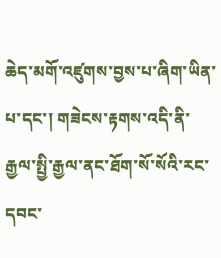ཆེད་མགོ་འཛུགས་བྱས་པ་ཞིག་ཡིན་པ་དང་། གཟེངས་རྟགས་འདི་ནི་རྒྱལ་སྤྱི་རྒྱལ་ནང་ཐོག་སོ་སོའི་རང་དབང་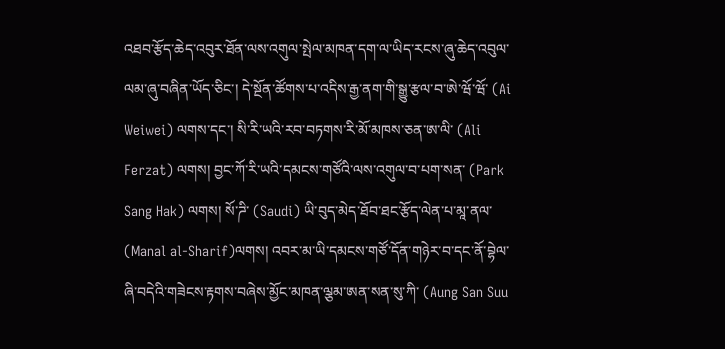འཐབ་རྩོད་ཆེད་འབུར་ཐོན་ལས་འགུལ་སྤེལ་མཁན་དག་ལ་ཡིད་རངས་ཞུ་ཆེད་འབུལ་ལམ་ཞུ་བཞིན་ཡོད་ཅིང་། དེ་སྔོན་ཚོགས་པ་འདིས་རྒྱ་ནག་གི་སྒྱུ་རྩལ་བ་ཨེ་ཝོ་ཝོ་ (Ai Weiwei) ལགས་དང་། སི་རི་ཡའི་རབ་བཏགས་རི་མོ་མཁས་ཅན་ཨ་ལི་ (Ali Ferzat) ལགས། བྱང་ཀོ་རི་ཡའི་དམངས་གཙོའི་ལས་འགུལ་བ་པག་སན་ (Park Sang Hak) ལགས། སོ་ཌི་ (Saudi) ཡི་བུད་མེད་ཐོབ་ཐང་རྩོད་ལེན་པ་མཱ་ནལ་ (Manal al-Sharif)ལགས། འབར་མ་ཡི་དམངས་གཙོ་དོན་གཉེར་བ་དང་ནོ་བྷེལ་ཞི་བདེའི་གཟེངས་རྟགས་བཞེས་མྱོང་མཁན་ལྕམ་ཨན་སན་སུ་ཀི་ (Aung San Suu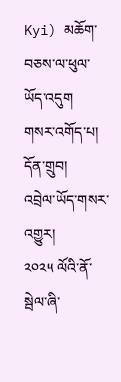Kyi) མཆོག་བཅས་ལ་ཕུལ་ཡོད་འདུག
གསར་འགོད་པ། དོན་གྲུབ།
འབྲེལ་ཡོད་གསར་འགྱུར།
༢༠༢༥ ལོའི་ནོ་སྦེལ་ཞི་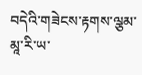བདེའི་གཟེངས་རྟགས་ལྕམ་མཱ་རི་ཡ་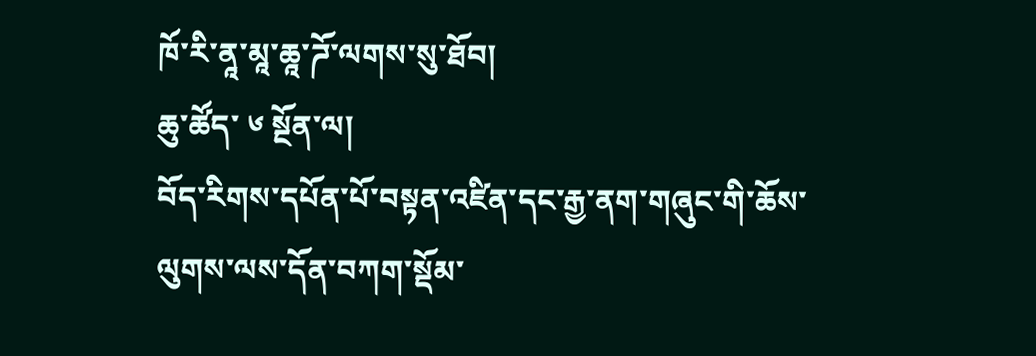ཁོ་རི་ནཱ་མཱ་ཆཱ་ཌོ་ལགས་སུ་ཐོབ།
ཆུ་ཚོད་ ༦ སྔོན་ལ།
བོད་རིགས་དཔོན་པོ་བསྟན་འཛིན་དང་རྒྱ་ནག་གཞུང་གི་ཆོས་ལུགས་ལས་དོན་བཀག་སྡོམ་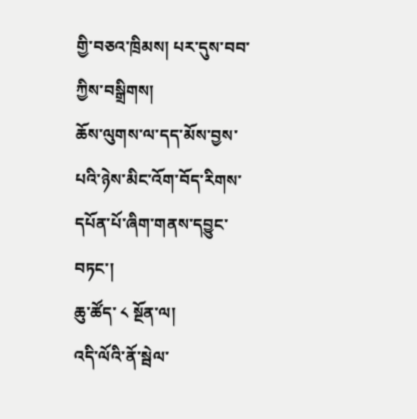གྱི་བཅའ་ཁྲིམས། པར་དུས་བབ་ཀྱིས་བསྒྲིགས།
ཆོས་ལུགས་ལ་དད་མོས་བྱས་པའི་ཉེས་མིང་འོག་བོད་རིགས་དཔོན་པོ་ཞིག་གནས་དབྱུང་བཏང་།
ཆུ་ཚོད་ ༨ སྔོན་ལ།
འདི་ལོའི་ནོ་སྦེལ་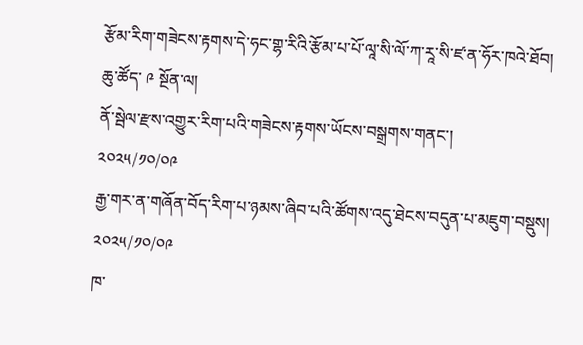རྩོམ་རིག་གཟེངས་རྟགས་དེ་ཧང་གྷ་རིའི་རྩོམ་པ་པོ་ལཱ་སི་ལོ་ཀ་རཱ་སི་ཛ་ན་ཧོར་ཁའེ་ཐོབ།
ཆུ་ཚོད་ ༩ སྔོན་ལ།
ནོ་སྦེལ་རྫས་འགྱུར་རིག་པའི་གཟེངས་རྟགས་ཡོངས་བསྒྲགས་གནང་།
༢༠༢༥/༡༠/༠༩
རྒྱ་གར་ན་གཞོན་བོད་རིག་པ་ཉམས་ཞིབ་པའི་ཚོགས་འདུ་ཐེངས་བདུན་པ་མཇུག་བསྡུས།
༢༠༢༥/༡༠/༠༩
ཁ་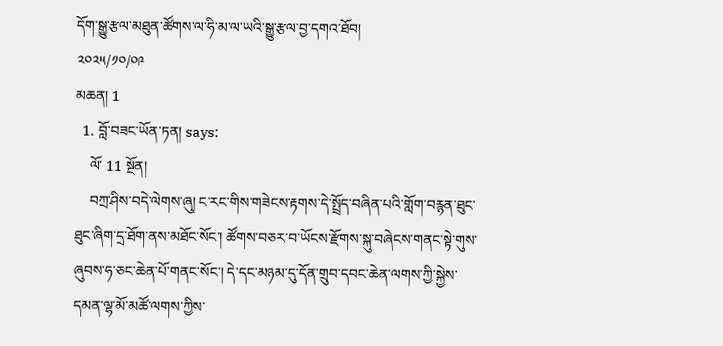དོག་སྒྱུ་རྩལ་མཐུན་ཚོགས་ལ་ཧི་མ་ལ་ཡའི་སྒྱུ་རྩལ་བྱ་དགའ་ཐོབ།
༢༠༢༥/༡༠/༠༩
མཆན། 1
  1. བློ་བཟང་ཡོན་ཏན། says:
    ལོ་ 11 སྔོན།
    བཀྲ་ཤིས་བདེ་ལེགས་ཞུ། ང་རང་གིས་གཟེངས་རྟགས་དེ་སྤྲོད་བཞིན་པའི་གློག་བརྙན་ཐུང་ཐུང་ཞིག་དྲ་ཐོག་ནས་མཐོང་སོང་། ཚོགས་བཅར་བ་ཡོངས་རྫོགས་སྐུ་བཞེངས་གནང་སྟེ་གུས་ཞུབས་ཧ་ཅང་ཆེན་པོ་གནང་སོང་། དེ་དང་མཉམ་དུ་དོན་གྲུབ་དབང་ཆེན་ལགས་ཀྱི་སྐྱེས་དམན་ལྷ་མོ་མཚོ་ལགས་ཀྱིས་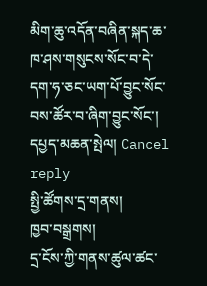མིག་ཆུ་འདོན་བཞིན་སྐད་ཆ་ཁ་ཤས་གསུངས་སོང་བ་དེ་དག་ཧ་ཅང་ཡག་པོ་བྱུང་སོང་བས་ཚོར་བ་ཞིག་བྱུང་སོང་།
དཔྱད་མཆན་སྤེལ། Cancel reply
སྤྱི་ཚོགས་དྲ་གནས།
ཁྱབ་བསྒྲགས།
དྲ་ངོས་ཀྱི་གནས་ཚུལ་ཚང་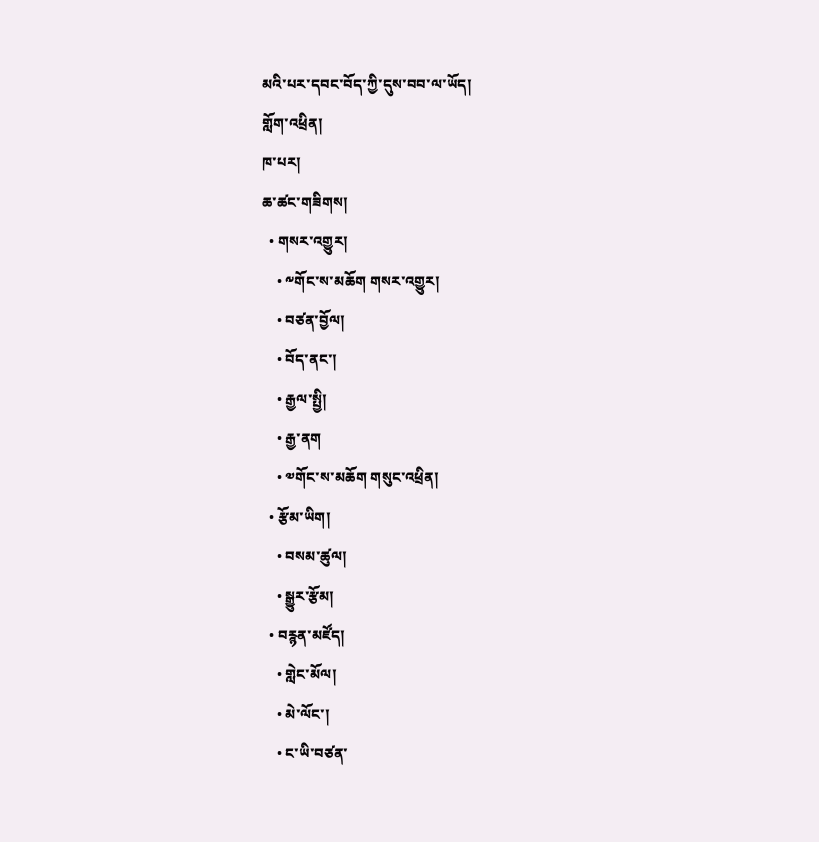མའི་པར་དབང་བོད་ཀྱི་དུས་བབ་ལ་ཡོད།
གློག་འཕྲིན།
ཁ་པར།
ཆ་ཚང་གཟིགས།
  • གསར་འགྱུར།
    • ༸གོང་ས་མཆོག གསར་འགྱུར།
    • བཙན་བྱོལ།
    • བོད་ནང་།
    • རྒྱལ་སྤྱི།
    • རྒྱ་ནག
    • ༧གོང་ས་མཆོག གསུང་འཕྲིན།
  • རྩོམ་ཡིག།
    • བསམ་ཚུལ།
    • སྒྱུར་རྩོམ།
  • བརྙན་མཛོད།
    • གླེང་མོལ།
    • མེ་ལོང་།
    • ང་ཡི་བཙན་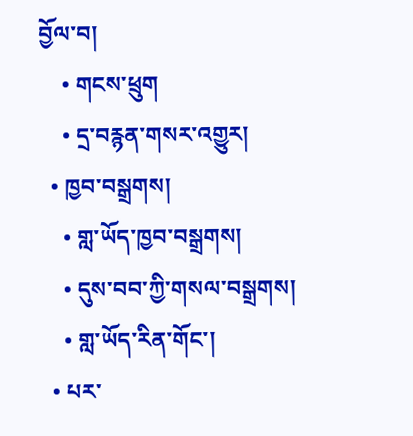བྱོལ་བ།
    • གངས་ཕྲུག
    • དྲ་བརྙན་གསར་འགྱུར།
  • ཁྱབ་བསྒྲགས།
    • གླ་ཡོད་ཁྱབ་བསྒྲགས།
    • དུས་བབ་ཀྱི་གསལ་བསྒྲགས།
    • གླ་ཡོད་རིན་གོང་།
  • པར་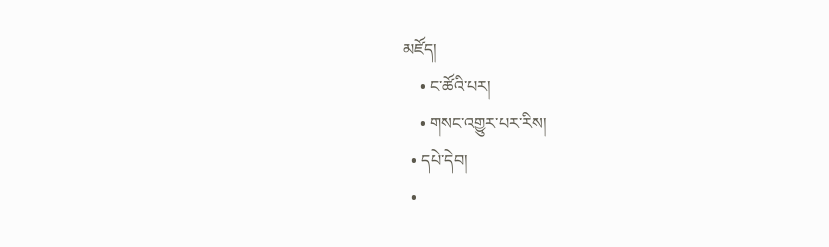མཛོད།
    • ང་ཚོའི་པར།
    • གསང་འགྱུར་པར་རིས།
  • དཔེ་དེབ།
  •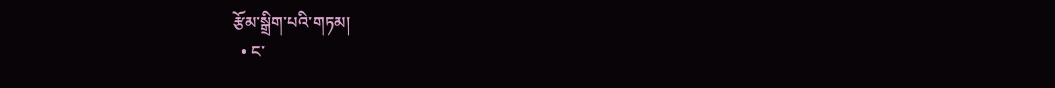རྩོམ་སྒྲིག་པའི་གཏམ།
  • ང་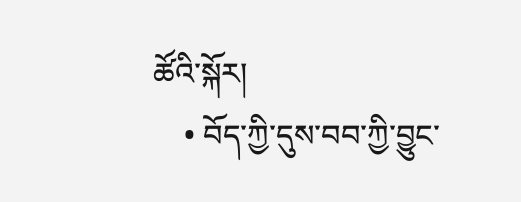ཚོའི་སྐོར།
    • བོད་ཀྱི་དུས་བབ་ཀྱི་བྱུང་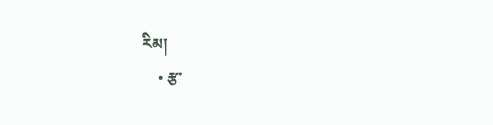རིམ།
    • རྩ་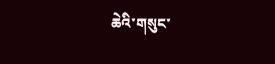ཆེའི་གསུང་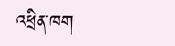འཕྲིན་ཁག